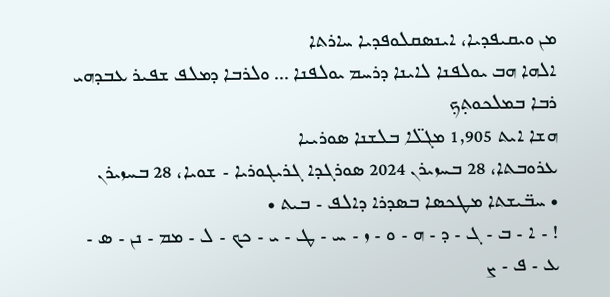ܡܢ ܘܝܩܝܦܕܝܐ، ܐܝܢܣܩܠܘܦܕܝܐ ܚܐܪܬܐ
ܐܠܗܐ ܗܒ ܝܘܠܦܢܐ ܠܐܝܢܐ ܕܪܚܡ ܝܘܠܦܢܐ ... ܘܠܪܒܐ ܕܡܠܦ ܫܦܝܪ ܥܒܕܗܝ ܪܒܐ ܒܡܠܟܘܬ̣ܟ̣
ܗܫܐ ܐܝܬ 1,905 ܡܓܠ̈ܐ ܒܠܫܢܐ ܣܘܪܝܝܐ
ܥܪܘܒܬܐ، 28 ܒܚܙܝܪܢ 2024 ܣܘܪܓܕܐ ܓܪܝܓܘܪܝܐ - ܫܘܝܐ، 28 ܒܚܙܝܪܢ
• ܚܒ̈ܝܫܬܐ ܡܛܟܣܐ ܒܣܕܪܐ ܕܐܠܦ - ܒܝܬ •
! - ܐ - ܒ - ܓ - ܕ - ܗ - ܘ - ܙ - ܚ - ܛ - ܝ - ܟܟ - ܠ - ܡܡ - ܢܢ - ܣ - ܥ - ܦ - ܨ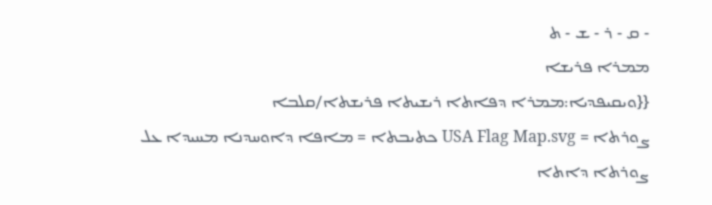- ܩ - ܪ - ܫ - ܬ
ܡܡܪܐ ܦܪܝܫܐ
{{ܘܝܩܝܦܕܝܐ:ܡܡܪܐ ܕܦܐܬܐ ܪܝܫܝܬܐ ܦܪܝܫܬܐ/ܩܠܒܐ
ܨܘܪܬܐ = USA Flag Map.svg ܟܬܝܒܬܐ = ܡܐܦܐ ܕܐܘܚܕܢܐ ܡܚܝܕܐ ܥܠ ܨܘܪܬܐ ܕܐܬܐ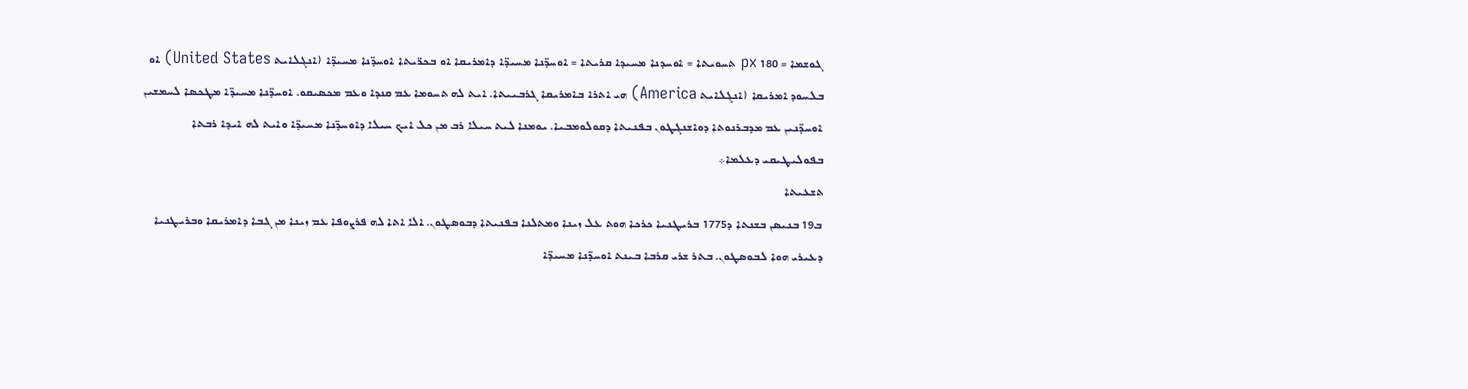ܓܘܫܡܐ = 180 px ܬܚܘܝܬܐ = ܐܘܚܕܢܐ ܡܚܝܕܐ ܩܪܝܬܐ = ܐܘܚܕ̈ܢܐ ܡܚܝܕ̈ܐ ܕܐܡܪܝܩܐ ܐܘ ܒܟܪ̈ܝܬܐ ܐܘܚܕ̈ܢܐ ܡܚܝܕ̈ܐ (ܐܢܓܠܐܝܬ United States) ܐܘ ܒܠܚܘܕ ܐܡܪܝܩܐ (ܐܢܓܠܐܝܬ America) ܗܝ ܐܬܪܐ ܒܐܡܪܝܩܐ ܓܪܒܝܝܬܐ. ܐܝܬ ܠܗ ܬܚܘܡܐ ܥܡ ܩܢܕܐ ܘܥܡ ܡܟܣܝܩܘ. ܐܘܚܕ̈ܢܐ ܡܚܝܕ̈ܐ ܡܛܟܣܐ ܠܚܡܫܝܢ ܐܘܚܕ̈ܢܝܢ ܥܡ ܡܕܒܪܢܘܬܐ ܕܘܐܫܢܓܛܘܢ ܒܦܢܝܬܐ ܕܩܘܠܘܡܒܝܐ. ܝܘܡܢܐ ܠܝܬ ܚܝܠܐ ܪܒ ܡܢ ܟܠ ܐܝܟ ܚܝܠܐ ܕܐܘܚܕ̈ܢܐ ܡܚܝܕ̈ܐ ܘܐܝܬ ܠܗ ܐܝܕܐ ܪܒܬܐ ܒܦܘܠܝܛܝܩܝ ܕܥܠܡܐ܀
ܬܫܥܝܬܐ
ܒ19 ܒܢܝܣܢ ܒܫܢܬܐ ܕ1775 ܒܪܝܛܢܝܐ ܟܪܟܐ ܗܘܬ ܥܠ ܙܝܢܐ ܘܡܬܠܢܐ ܒܦܢܝܬܐ ܕܒܘܣܛܘܢ. ܐܠܐ ܐܬܐ ܠܗ ܦܪܨܘܦܐ ܥܡ ܙܝܢܐ ܡܢ ܓܒܐ ܕܐܡܪܝܩܐ ܘܒܪܝܛܢܝܐ ܕܥܝܪܝ ܗܘܐ ܠܒܘܣܛܘܢ. ܒܬܪ ܫܪܝ ܩܪܒܐ ܒܝܢܬ ܐܘܚܕ̈ܢܐ ܡܚܝܕ̈ܐ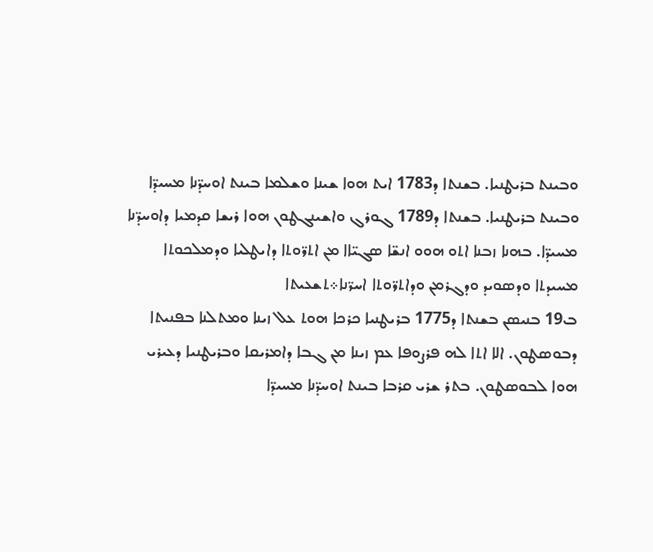ܘܒܝܢܬ ܒܪܝܛܢܝܐ. ܒܫܢܬܐ ܕ1783 ܐܝܬ ܗܘܐ ܫܝܢܐ ܘܫܠܡܐ ܒܝܢܬ ܐܘܚܕ̈ܢܐ ܡܚܝܕ̈ܐ ܘܒܝܢܬ ܒܪܝܛܢܝܐ. ܒܫܢܬܐ ܕ1789 ܓܘܪܓ ܘܐܫܝܢܓܛܘܢ ܗܘܐ ܪܝܫܐ ܩܕܡܝܐ ܕܐܘܚܕ̈ܢܐ ܡܚܝܕ̈ܐ. ܒܗܢܐ ܙܒܢܐ ܐܬܘ ܗܘܘ ܐܢܫ̈ܐ ܣܓܝ̈ܐܐ ܡܢ ܐܬܪ̈ܘܬܐ ܕܐܝܛܠܝܐ ܘܕܡܠܟܘܬܐ ܡܚܝܕܬܐ ܘܕܣܘܝܕ ܘܕܓܪܡܢ ܘܕܐܬܪ̈ܘܬܐ ܐܚܪ̈ܢܐ܀ܬܫܥܝܬܐ
ܒ19 ܒܢܝܣܢ ܒܫܢܬܐ ܕ1775 ܒܪܝܛܢܝܐ ܟܪܟܐ ܗܘܬ ܥܠ ܙܝܢܐ ܘܡܬܠܢܐ ܒܦܢܝܬܐ ܕܒܘܣܛܘܢ. ܐܠܐ ܐܬܐ ܠܗ ܦܪܨܘܦܐ ܥܡ ܙܝܢܐ ܡܢ ܓܒܐ ܕܐܡܪܝܩܐ ܘܒܪܝܛܢܝܐ ܕܥܝܪܝ ܗܘܐ ܠܒܘܣܛܘܢ. ܒܬܪ ܫܪܝ ܩܪܒܐ ܒܝܢܬ ܐܘܚܕ̈ܢܐ ܡܚܝܕ̈ܐ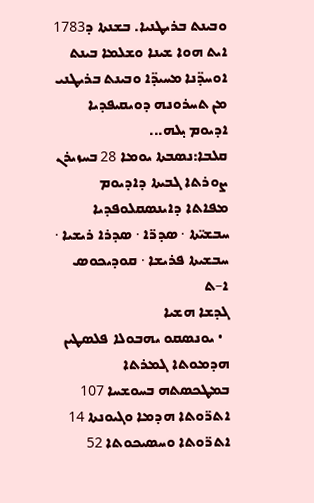ܘܒܝܢܬ ܒܪܝܛܢܝܐ. ܒܫܢܬܐ ܕ1783 ܐܝܬ ܗܘܐ ܫܝܢܐ ܘܫܠܡܐ ܒܝܢܬ ܐܘܚܕ̈ܢܐ ܡܚܝܕ̈ܐ ܘܒܝܢܬ ܒܪܝܛܢܝ
ܡܢ ܬܚܪܘܢܗ ܕܘܝܩܝܦܕܝܐ
ܐܕܝܘܡ ܝ̣ܠܗ...
ܩܠܒܐ:ܢܣܒܬܐ ܝܘܡܐ 28 ܒܚܙܝܪܢ
ܨܘܪܬܐ ܓܒܝܬܐ ܕܐܕܝܘܡ
ܡܦܐܬܐ ܕܐܝܢܣܩܠܘܦܕܝܐ
ܚܒܫܝ̈ܬܐ · ܣܕܪ̈ܐ · ܣܕܪܐ ܪܝܫܝܐ · ܚܒܫܝܬܐ ܦܪܝܫܐ · ܩܘܕܝܟܘܣ ܐ–ܬ
ܓܕܫܐ ܗܫܝܐ
  • ܝܘܢܣܩܘ ܝܗܒܘܠܐ ܦܠܣܛܝܢ ܗܕܡܘܬܐ ܓܡܪܬܐ ܒܡܛܟܣܬܗ ܒܚܘܫܚܐ 107 ܐܬܪ̈ܘܬܐ ܗܕܡܐ ܘܓܝܘܢܬܐ 14 ܐܬܪ̈ܘܬܐ ܘܚܣܝܟܘܬܐ 52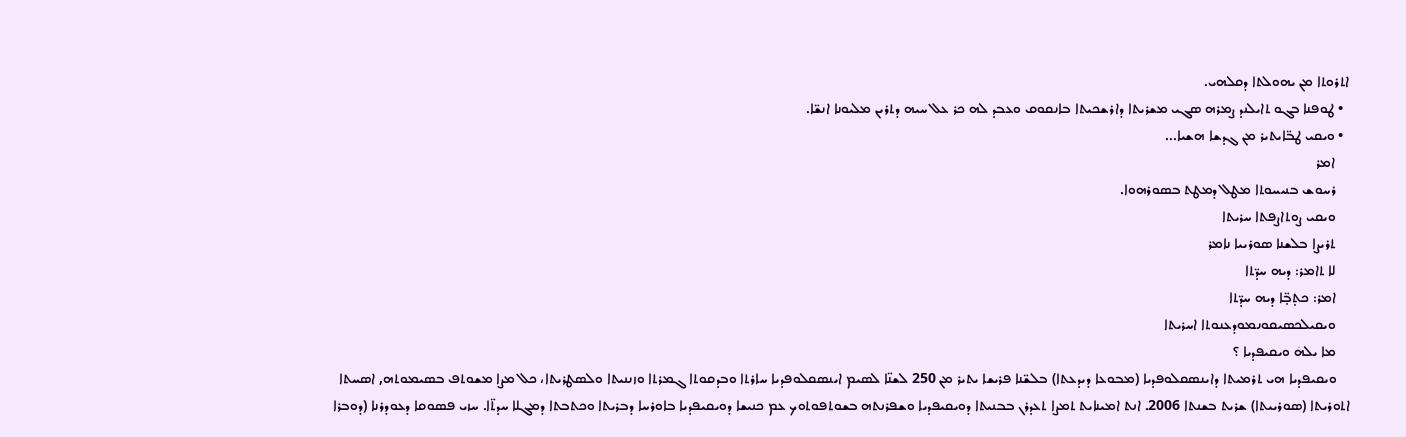ܐܬܪܘܬܐ ܡܢ ܝܗܘܠܬܐ ܕܩܠܗܝ.
  • ܛܘܦܢܐ ܒܓܘ ܬܐܝܠܢܕ ܨܡܪܗ ܣܓܝ ܡܫܪܝܬܐ ܕܐܪܫܟܝܬܐ ܒܐܢܩܘܩ ܘܥܒܕ ܠܗ ܟܪ ܥܠ ܚܝܗ ܕܬܪܝܢ ܡܠܝܘܢܐ ܐܢܫ̈ܐ.
  • ܘܝܩܝ ܛܒ̈ܐܝܬܝܪ ܡܢ ܓܕܫܐ ܗܫܝܐ...
    ܐܡܪ
    ܪܚܘܫ ܒܢܝܚܘܬܐ ܡܛܠ ܕܡܛܬ ܒܣܘܪܗܘܐ.
    ܘܝܩܝ ܨܘܬܐܨܦܬܐ ܚܪܝܬܐ
    ܬܪܝܨܐ ܒܠܫܢܐ ܣܘܪܝܝܐ ܢܐܡܪ
    ܠܐ ܬܐܡܪ: ܕܝܗ ܚܕ̈ܬܐ
    ܐܡܪ: ܟܬ̣ܒ̣̈ܐ ܕܝܗ ܚܕ̈ܬܐ
    ܘܝܩܝܠܟܣܝܩܘܢܡܘܕܥܢܘܬܐ ܐܚܪܝܬܐ
    ܡܐ ܝܠܗܿ ܘܝܩܝܦܕܝܐ ؟
    ܘܝܩܝܦܕܝܐ ܗܝ ܬܪܡܝܬܐ ܕܐܝܢܣܩܠܘܦܕܝܐ (ܡܒܘܥܐ ܕܝܕܥܬܐ) ܒܠܫ̈ܢܐ ܦܪܝܫܐ ܝܬܝܪ ܡܢ 250 ܠܫܢ̈ܐ ܠܣܝܡ ܐܝܢܣܩܠܘܦܕܝܐ ܚܐܪܬܐ ܘܒܕܩܘܬܐ ܓܡܪܬܐ ܘܙܢܢܝܬܐ ܘܠܣܛܪܝܬܐ، ܟܠ ܡܨܐ ܡܫܘܬܦ ܒܣܝܡܘܬܗ, ܐܣܚܬܐ ܐܬܘܪܝܬܐ (ܣܘܪܝܝܬܐ) ܫܪܝܬ ܒܫܢܬܐ 2006. ܐܢܬ ܐܡܝܢܐܝܬ ܬܡܨܐ ܬܥܕܪܢ ܒܒܢܝܬܐ ܕܘܝܩܝܦܕܝܐ ܘܫܦܪܢܬܗ ܒܫܘܬܦܘܬܘܟ ܥܡ ܟܢܝܫܐ ܕܘܝܩܝܦܕܝܐ ܒܐܘܪܚܐ ܕܒܪܝܬܐ ܘܟܬܒܬܐ ܕܡܓܠܐ ܚܕܬ̈ܐ. ܚܙܝ ܦܣܘܩܐ ܕܥܘܕܪܢܐ (ܕܘܒܪܐ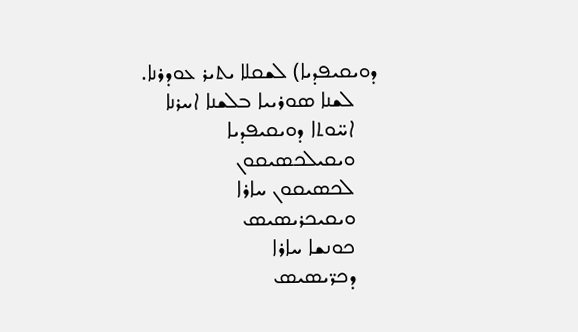ܕܘܝܩܝܦܕܝܐ) ܠܫܩܠܐ ܝܬܝܪ ܥܘܕܪܢܐ.
    ܠܫܢܐ ܣܘܪܝܝܐ ܒܠܫܢܐ ܐܚܪܢܐ
    ܐܚ̈ܘܬܐ ܕܘܝܩܝܦܕܝܐ
    ܘܝܩܝܠܟܣܝܩܘܢ
    ܠܟܣܝܩܘܢ ܚܐܪܐ
    ܘܝܩܝܟܪܝܣܝܣ
    ܟܘܢܫܐ ܚܐܪܐ
    ܕܟܪ̈ܝܣܝܣ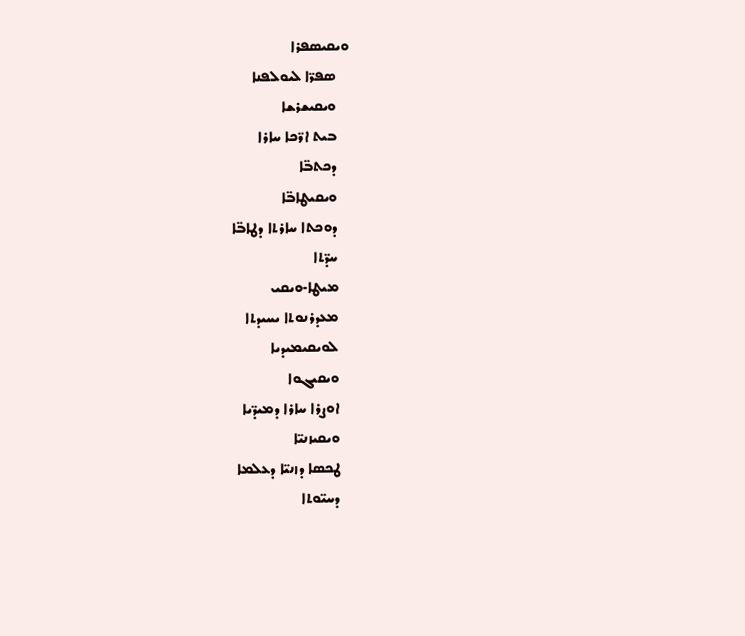ܘܝܩܝܣܦܪܐ
    ܣܦܪ̈ܐ ܠܝܘܠܦܢܐ
    ܘܝܩܝܫܪܫܐ
    ܒܝܬ ܐܪ̈ܟܐ ܚܐܪܐ
    ܕܟܬܒ̈ܐ
    ܘܝܩܝܛܐܒ̈ܐ
    ܕܘܟܬܐ ܚܐܪܬܐ ܕܛܐܒ̈ܐ
    ܚܕ̈ܬܐ
    ܡܝܛܐ-ܘܝܩܝ
    ܡܥܕܪܢܘܬܐ ܝܚܝܕܬܐ
    ܠܘܝܩܝܡܝܕܝܐ
    ܘܝܩܝܓܘܐ
    ܐܘܨܪܐ ܚܐܪܐ ܕܡܝܕ̈ܝܐ
    ܘܝܩܝܙܢܝ̈ܐ
    ܛܟܣܐ ܕܙܢܝ̈ܐ ܕܥܠܡܐ
    ܕܚܝ̈ܘܬܐ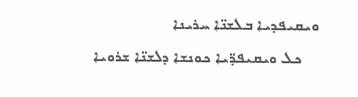ܘܝܩܝܦܕܝܐ ܒܠܫܢ̈ܐ ܚܪܝܢܐ
    ܟܠ ܘܝܩܝܦܕ̈ܝܐ ܟܘܢܫܐ ܕܠܫܢ̈ܐ ܫܪܘܝܐ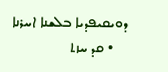ܕܘܝܩܝܦܕܝܐ ܒܠܫܢܐ ܐܚܪܢܐ
    • ܩܕ ܚܙܬ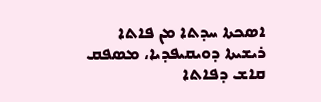ܐܣܟܬܐ ܚܕܬܐ ܡܢ ܦܐܬܐ ܪܝܫܝܬܐ ܕܘܝܩܝܦܕܝܐ، ܡܣܦܩ ܩܐܫ ܕܦܐܬܐ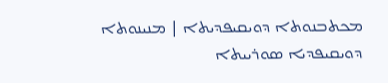ܡܟܬܒܢܘܬܐ ܕܘܝܩܝܦܕܝܬܐ | ܡܢܝܢܘܬܐ ܕܘܝܩܝܦܕܝܐ ܣܘܪܝܝܬܐ